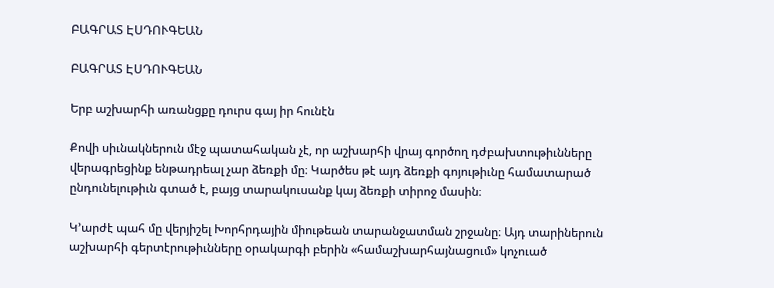ԲԱԳՐԱՏ ԷՍԴՈՒԳԵԱՆ

ԲԱԳՐԱՏ ԷՍԴՈՒԳԵԱՆ

Երբ աշխարհի առանցքը դուրս գայ իր հունէն

Քովի սիւնակներուն մէջ պատահական չէ, որ աշխարհի վրայ գործող դժբախտութիւնները վերագրեցինք ենթադրեալ չար ձեռքի մը։ Կարծես թէ այդ ձեռքի գոյութիւնը համատարած ընդունելութիւն գտած է, բայց տարակուսանք կայ ձեռքի տիրոջ մասին։

Կ՚արժէ պահ մը վերյիշել Խորհրդային միութեան տարանջատման շրջանը։ Այդ տարիներուն աշխարհի գերտէրութիւնները օրակարգի բերին «համաշխարհայնացում» կոչուած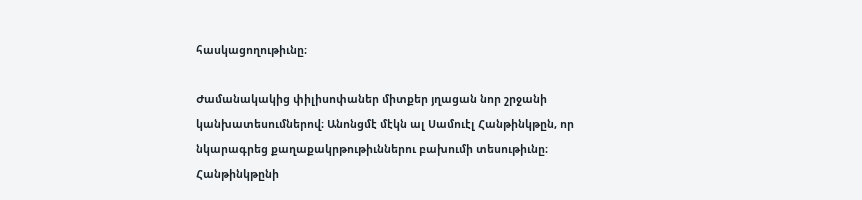հասկացողութիւնը։

Ժամանակակից փիլիսոփաներ միտքեր յղացան նոր շրջանի կանխատեսումներով։ Անոնցմէ մէկն ալ Սամուէլ Հանթինկթըն, որ նկարագրեց քաղաքակրթութիւններու բախումի տեսութիւնը։ Հանթինկթընի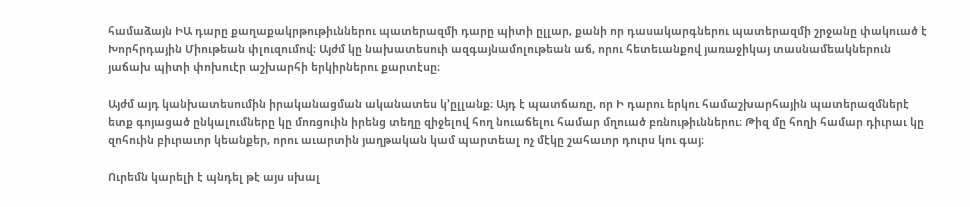համաձայն ԻԱ դարը քաղաքակրթութիւններու պատերազմի դարը պիտի ըլլար, քանի որ դասակարգներու պատերազմի շրջանը փակուած է Խորհրդային Միութեան փլուզումով։ Այժմ կը նախատեսուի ազգայնամոլութեան աճ, որու հետեւանքով յառաջիկայ տասնամեակներուն յաճախ պիտի փոխուէր աշխարհի երկիրներու քարտէսը։

Այժմ այդ կանխատեսումին իրականացման ականատես կ՚ըլլանք։ Այդ է պատճառը, որ Ի դարու երկու համաշխարհային պատերազմներէ ետք գոյացած ընկալումները կը մոռցուին իրենց տեղը զիջելով հող նուաճելու համար մղուած բռնութիւններու։ Թիզ մը հողի համար դիւրաւ կը զոհուին բիւրաւոր կեանքեր, որու աւարտին յաղթական կամ պարտեալ ոչ մէկը շահաւոր դուրս կու գայ։

Ուրեմն կարելի է պնդել թէ այս սխալ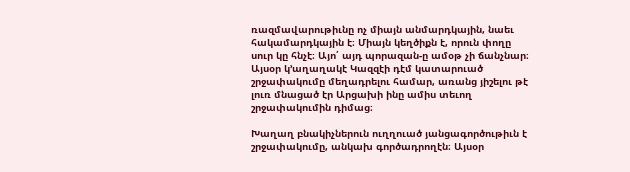ռազմավարութիւնը ոչ միայն անմարդկային, նաեւ հակամարդկային է։ Միայն կեղծիքն է, որուն փողը սուր կը հնչէ։ Այո՛ այդ պորազան-ը ամօթ չի ճանչնար։ Այսօր կ՚աղաղակէ Կազզէի դէմ կատարուած շրջափակումը մեղադրելու համար, առանց յիշելու թէ լուռ մնացած էր Արցախի ինը ամիս տեւող շրջափակումին դիմաց։

Խաղաղ բնակիչներուն ուղղուած յանցագործութիւն է շրջափակումը, անկախ գործադրողէն։ Այսօր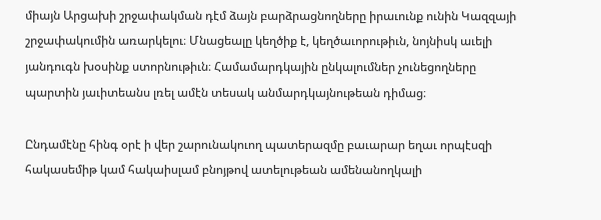միայն Արցախի շրջափակման դէմ ձայն բարձրացնողները իրաւունք ունին Կազզայի շրջափակումին առարկելու։ Մնացեալը կեղծիք է, կեղծաւորութիւն, նոյնիսկ աւելի յանդուգն խօսինք ստորնութիւն։ Համամարդկային ընկալումներ չունեցողները պարտին յաւիտեանս լռել ամէն տեսակ անմարդկայնութեան դիմաց։

Ընդամէնը հինգ օրէ ի վեր շարունակուող պատերազմը բաւարար եղաւ որպէսզի հակասեմիթ կամ հակաիսլամ բնոյթով ատելութեան ամենանողկալի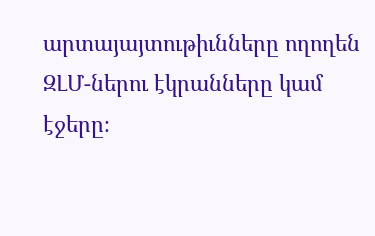արտայայտութիւնները ողողեն ԶԼՄ-ներու էկրանները կամ էջերը։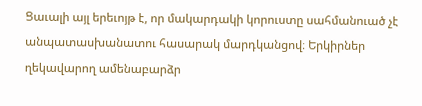Ցաւալի այլ երեւոյթ է, որ մակարդակի կորուստը սահմանուած չէ անպատասխանատու հասարակ մարդկանցով։ Երկիրներ ղեկավարող ամենաբարձր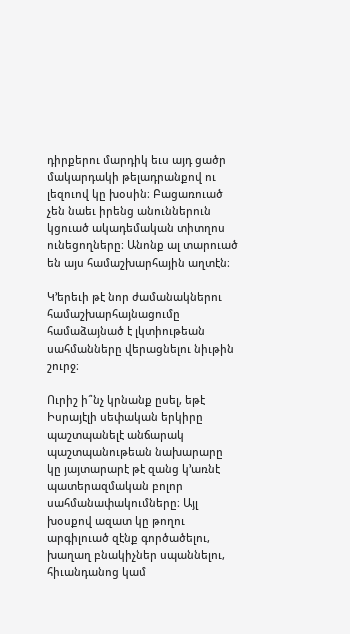դիրքերու մարդիկ եւս այդ ցածր մակարդակի թելադրանքով ու լեզուով կը խօսին։ Բացառուած չեն նաեւ իրենց անուններուն կցուած ակադեմական տիտղոս ունեցողները։ Անոնք ալ տարուած են այս համաշխարհային աղտէն։

Կ՚երեւի թէ նոր ժամանակներու համաշխարհայնացումը համաձայնած է լկտիութեան սահմանները վերացնելու նիւթին շուրջ։

Ուրիշ ի՞նչ կրնանք ըսել, եթէ Իսրայէլի սեփական երկիրը պաշտպանելէ անճարակ պաշտպանութեան նախարարը կը յայտարարէ թէ զանց կ՚առնէ պատերազմական բոլոր սահմանափակումները։ Այլ խօսքով ազատ կը թողու արգիլուած զէնք գործածելու, խաղաղ բնակիչներ սպաննելու, հիւանդանոց կամ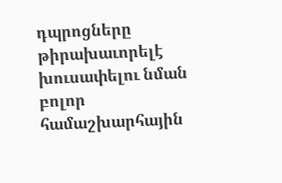դպրոցները թիրախաւորելէ խուսափելու նման բոլոր համաշխարհային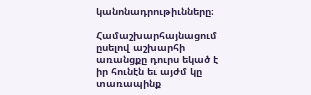կանոնադրութիւնները։

Համաշխարհայնացում ըսելով աշխարհի առանցքը դուրս եկած է իր հունէն եւ այժմ կը տառապինք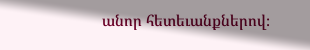անոր հետեւանքներով։